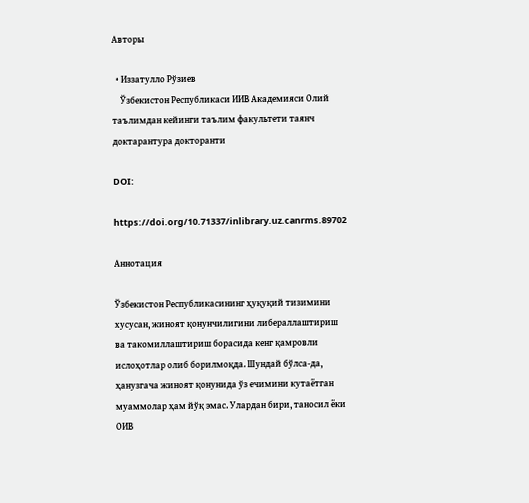Авторы

  • Иззатулло Рўзиев
    Ўзбекистон Республикаси ИИВ Академияси Олий таълимдан кейинги таълим факультети таянч доктарантура докторанти

DOI:

https://doi.org/10.71337/inlibrary.uz.canrms.89702

Аннотация

Ўзбекистон Республикасининг ҳуқуқий тизимини хусусан, жиноят қонунчилигини либераллаштириш ва такомиллаштириш борасида кенг қамровли ислоҳотлар олиб борилмоқда. Шундай бўлса-да, ҳанузгача жиноят қонунида ўз ечимини кутаётган муаммолар ҳам йўқ эмас. Улардан бири, таносил ёки ОИВ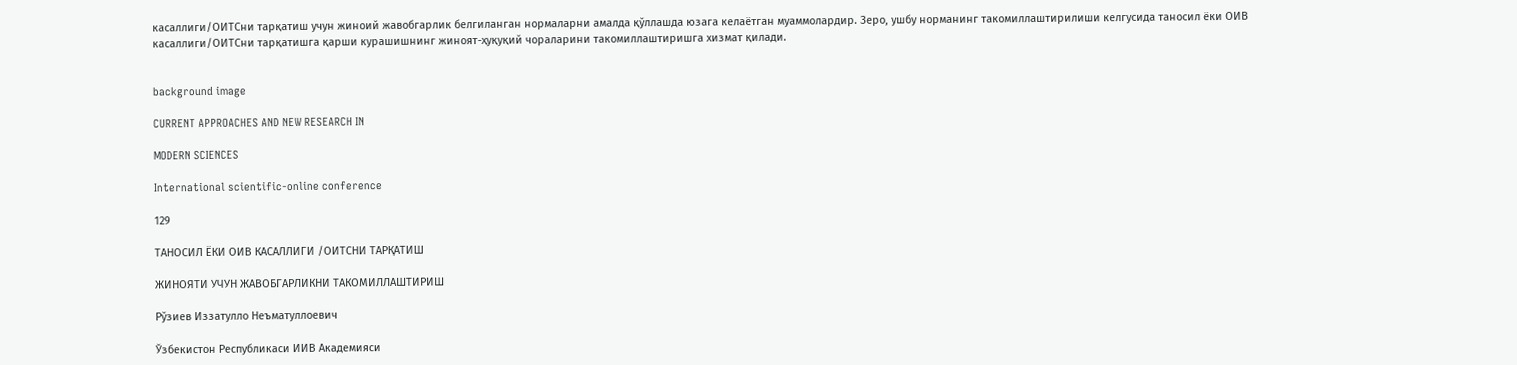касаллиги/ОИТСни тарқатиш учун жиноий жавобгарлик белгиланган нормаларни амалда қўллашда юзага келаётган муаммолардир. Зеро, ушбу норманинг такомиллаштирилиши келгусида таносил ёки ОИВ касаллиги/ОИТСни тарқатишга қарши курашишнинг жиноят-ҳуқуқий чораларини такомиллаштиришга хизмат қилади.


background image

CURRENT APPROACHES AND NEW RESEARCH IN

MODERN SCIENCES

International scientific-online conference

129

ТАНОСИЛ ЁКИ ОИВ КАСАЛЛИГИ /ОИТСНИ ТАРҚАТИШ

ЖИНОЯТИ УЧУН ЖАВОБГАРЛИКНИ ТАКОМИЛЛАШТИРИШ

Рўзиев Иззатулло Неъматуллоевич

Ўзбекистон Республикаси ИИВ Академияси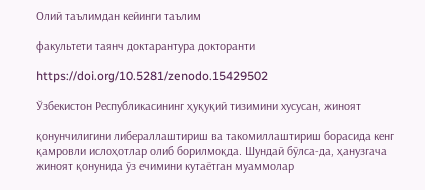Олий таълимдан кейинги таълим

факультети таянч доктарантура докторанти

https://doi.org/10.5281/zenodo.15429502

Ўзбекистон Республикасининг ҳуқуқий тизимини хусусан, жиноят

қонунчилигини либераллаштириш ва такомиллаштириш борасида кенг
қамровли ислоҳотлар олиб борилмоқда. Шундай бўлса-да, ҳанузгача
жиноят қонунида ўз ечимини кутаётган муаммолар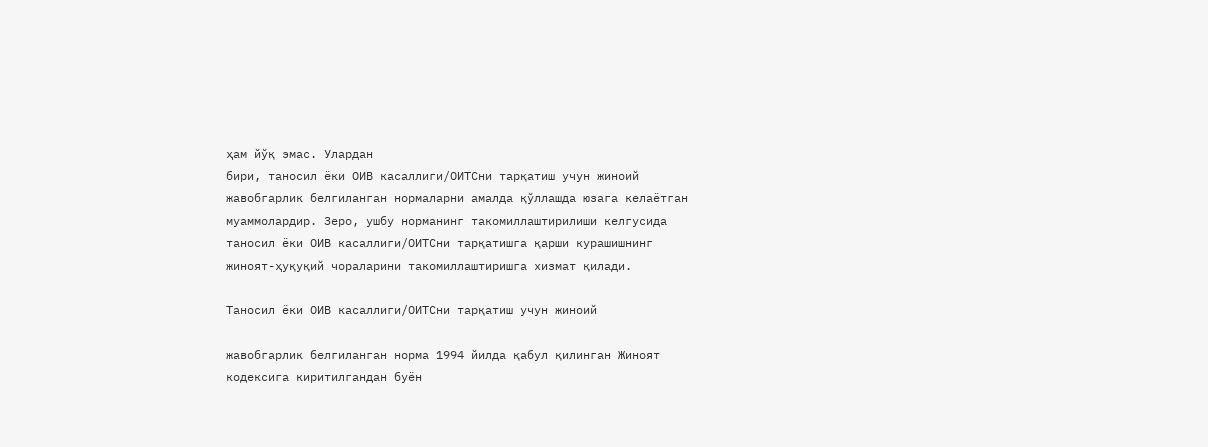ҳам йўқ эмас. Улардан
бири, таносил ёки ОИВ касаллиги/ОИТСни тарқатиш учун жиноий
жавобгарлик белгиланган нормаларни амалда қўллашда юзага келаётган
муаммолардир. Зеро, ушбу норманинг такомиллаштирилиши келгусида
таносил ёки ОИВ касаллиги/ОИТСни тарқатишга қарши курашишнинг
жиноят-ҳуқуқий чораларини такомиллаштиришга хизмат қилади.

Таносил ёки ОИВ касаллиги/ОИТСни тарқатиш учун жиноий

жавобгарлик белгиланган норма 1994 йилда қабул қилинган Жиноят
кодексига киритилгандан буён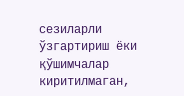сезиларли ўзгартириш ёки қўшимчалар
киритилмаган,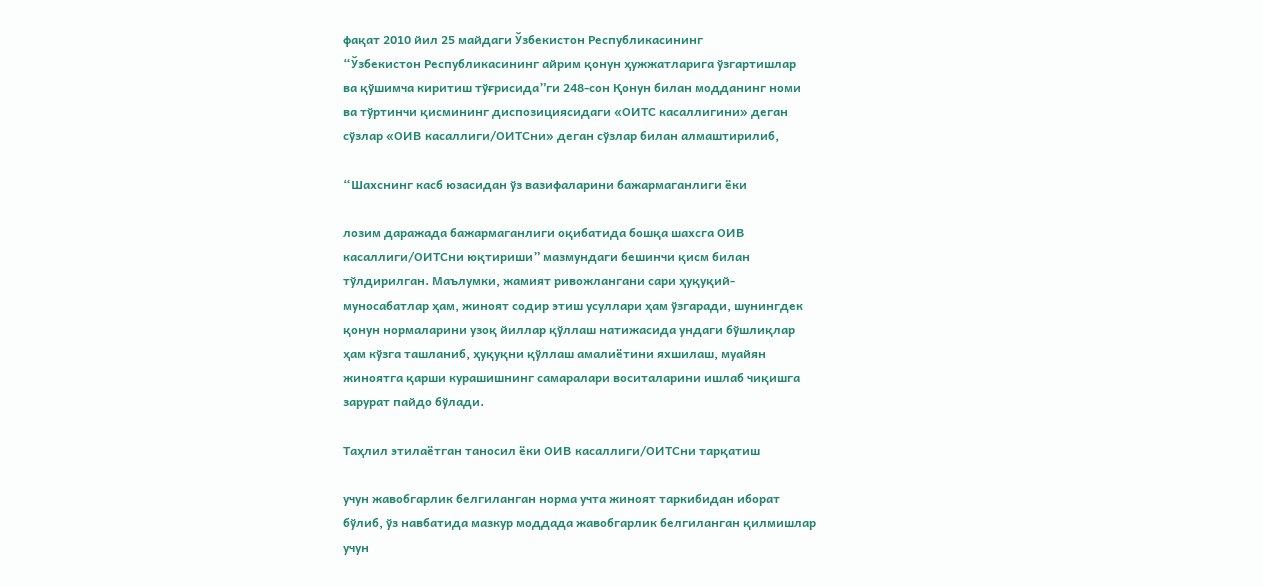фақат 2010 йил 25 майдаги Ўзбекистон Республикасининг
“Ўзбекистон Республикасининг айрим қонун ҳужжатларига ўзгартишлар
ва қўшимча киритиш тўғрисида”ги 248-сон Қонун билан модданинг номи
ва тўртинчи қисмининг диспозициясидаги «ОИТС касаллигини» деган
сўзлар «ОИВ касаллиги/ОИТСни» деган сўзлар билан алмаштирилиб,

“Шахснинг касб юзасидан ўз вазифаларини бажармаганлиги ёки

лозим даражада бажармаганлиги оқибатида бошқа шахсга ОИВ
касаллиги/ОИТСни юқтириши” мазмундаги бешинчи қисм билан
тўлдирилган. Маълумки, жамият ривожлангани сари ҳуқуқий-
муносабатлар ҳам, жиноят содир этиш усуллари ҳам ўзгаради, шунингдек
қонун нормаларини узоқ йиллар қўллаш натижасида ундаги бўшлиқлар
ҳам кўзга ташланиб, ҳуқуқни қўллаш амалиётини яхшилаш, муайян
жиноятга қарши курашишнинг самаралари воситаларини ишлаб чиқишга
зарурат пайдо бўлади.

Таҳлил этилаётган таносил ёки ОИВ касаллиги/ОИТСни тарқатиш

учун жавобгарлик белгиланган норма учта жиноят таркибидан иборат
бўлиб, ўз навбатида мазкур моддада жавобгарлик белгиланган қилмишлар
учун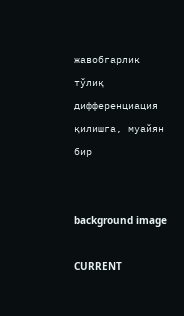жавобгарлик тўлиқ дифференциация қилишга, муайян бир


background image

CURRENT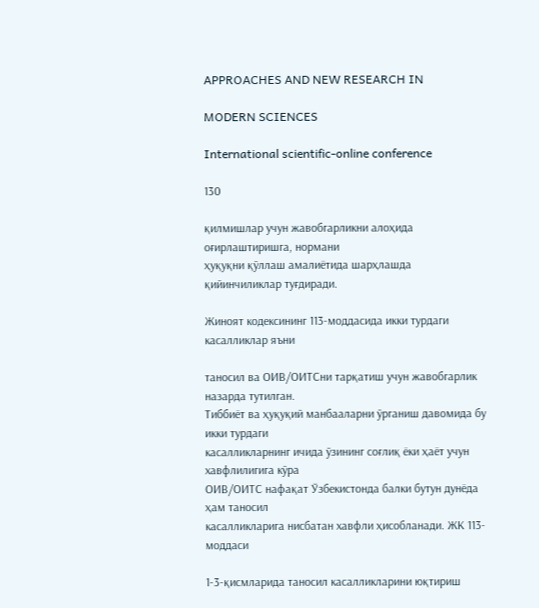APPROACHES AND NEW RESEARCH IN

MODERN SCIENCES

International scientific-online conference

130

қилмишлар учун жавобгарликни алоҳида оғирлаштиришга, нормани
ҳуқуқни қўллаш амалиётида шарҳлашда қийинчиликлар туғдиради.

Жиноят кодексининг 113-моддасида икки турдаги касалликлар яъни

таносил ва ОИВ/ОИТСни тарқатиш учун жавобгарлик назарда тутилган.
Тиббиёт ва ҳуқуқий манбааларни ўрганиш давомида бу икки турдаги
касалликларнинг ичида ўзининг соғлиқ ёки ҳаёт учун хавфлилигига кўра
ОИВ/ОИТС нафақат Ўзбекистонда балки бутун дунёда ҳам таносил
касалликларига нисбатан хавфли ҳисобланади. ЖК 113-моддаси

1-3-қисмларида таносил касалликларини юқтириш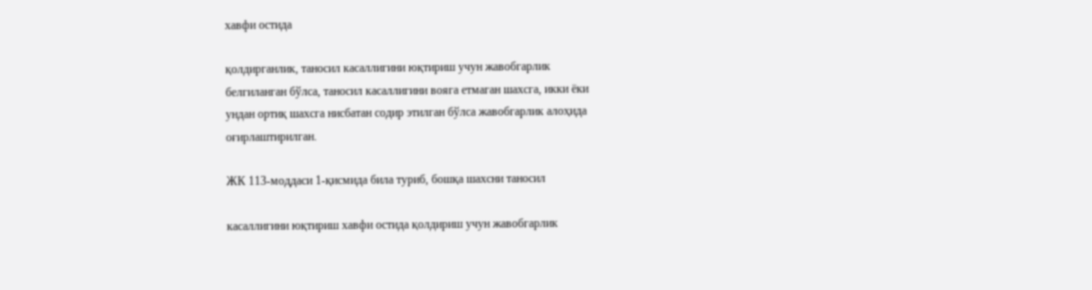хавфи остида

қолдирганлик, таносил касаллигини юқтириш учун жавобгарлик
белгиланган бўлса, таносил касаллигини вояга етмаган шахсга, икки ёки
ундан ортиқ шахсга нисбатан содир этилган бўлса жавобгарлик алоҳида
оғирлаштирилган.

ЖК 113-моддаси 1-қисмида била туриб, бошқа шахсни таносил

касаллигини юқтириш хавфи остида қолдириш учун жавобгарлик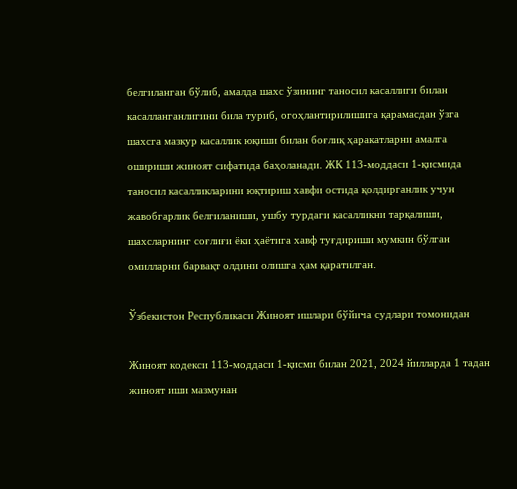белгиланган бўлиб, амалда шахс ўзининг таносил касаллиги билан
касалланганлигини била туриб, огоҳлантирилишига қарамасдан ўзга
шахсга мазкур касаллик юқиши билан боғлиқ ҳаракатларни амалга
ошириши жиноят сифатида баҳоланади. ЖК 113-моддаси 1-қисмида
таносил касалликларини юқтириш хавфи остида қолдирганлик учун
жавобгарлик белгиланиши, ушбу турдаги касалликни тарқалиши,
шахсларнинг соғлиғи ёки ҳаётига хавф туғдириши мумкин бўлган
омилларни барвақт олдини олишга ҳам қаратилган.

Ўзбекистон Республикаси Жиноят ишлари бўйича судлари томонидан

Жиноят кодекси 113-моддаси 1-қисми билан 2021, 2024 йилларда 1 тадан
жиноят иши мазмунан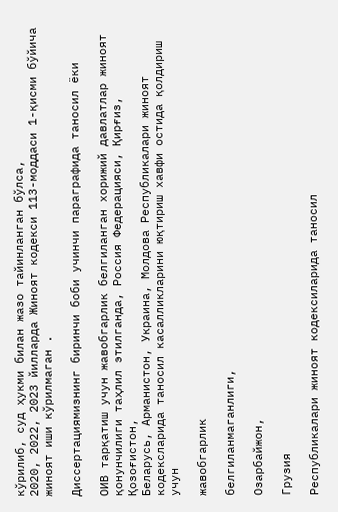кўрилиб, суд ҳукми билан жазо тайинланган бўлса,
2020, 2022, 2023 йилларда Жиноят кодекси 113-моддаси 1-қисми бўйича
жиноят иши кўрилмаган .

Диссертациямизнинг биринчи боби учинчи параграфида таносил ёки

ОИВ тарқатиш учун жавобгарлик белгиланган хорижий давлатлар жиноят
қонунчилиги таҳлил этилганда, Россия Федерацияси, Қирғиз, Қозоғистон,
Беларусь, Арманистон, Украина, Молдова Республикалари жиноят
кодексларида таносил касалликларини юқтириш хавфи остида қолдириш
учун

жавобгарлик

белгиланмаганлиги,

Озарбайжон,

Грузия

Республикалари жиноят кодексиларида таносил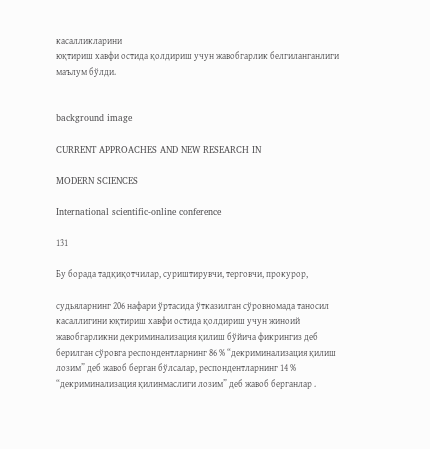касалликларини
юқтириш хавфи остида қолдириш учун жавобгарлик белгиланганлиги
маълум бўлди.


background image

CURRENT APPROACHES AND NEW RESEARCH IN

MODERN SCIENCES

International scientific-online conference

131

Бу борада тадқиқотчилар, суриштирувчи, терговчи, прокурор,

судьяларнинг 206 нафари ўртасида ўтказилган сўровномада таносил
касаллигини юқтириш хавфи остида қолдириш учун жиноий
жавобгарликни декриминализация қилиш бўйича фикрингиз деб
берилган сўровга респондентларнинг 86 % “декриминализация қилиш
лозим” деб жавоб берган бўлсалар, респондентларнинг 14 %
“декриминализация қилинмаслиги лозим” деб жавоб берганлар .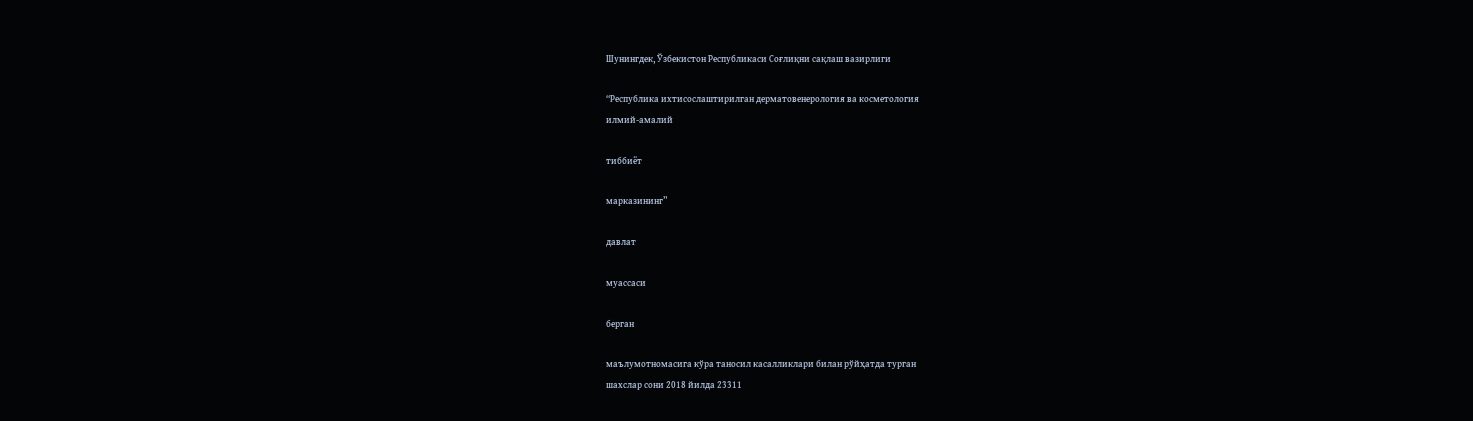Шунингдек, Ўзбекистон Республикаси Соғлиқни сақлаш вазирлиги

“Республика ихтисослаштирилган дерматовенерология ва косметология
илмий-амалий

тиббиёт

марказининг”

давлат

муассаси

берган

маълумотномасига кўра таносил касалликлари билан рўйҳатда турган
шахслар сони 2018 йилда 23311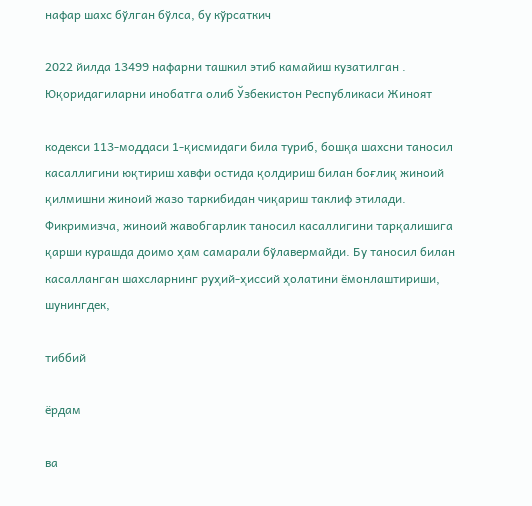нафар шахс бўлган бўлса, бу кўрсаткич

2022 йилда 13499 нафарни ташкил этиб камайиш кузатилган .
Юқоридагиларни инобатга олиб Ўзбекистон Республикаси Жиноят

кодекси 113-моддаси 1-қисмидаги била туриб, бошқа шахсни таносил
касаллигини юқтириш хавфи остида қолдириш билан боғлиқ жиноий
қилмишни жиноий жазо таркибидан чиқариш таклиф этилади.
Фикримизча, жиноий жавобгарлик таносил касаллигини тарқалишига
қарши курашда доимо ҳам самарали бўлавермайди. Бу таносил билан
касалланган шахсларнинг руҳий-ҳиссий ҳолатини ёмонлаштириши,
шунингдек,

тиббий

ёрдам

ва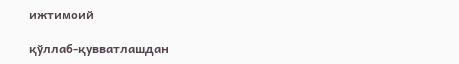ижтимоий

қўллаб-қувватлашдан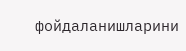фойдаланишларини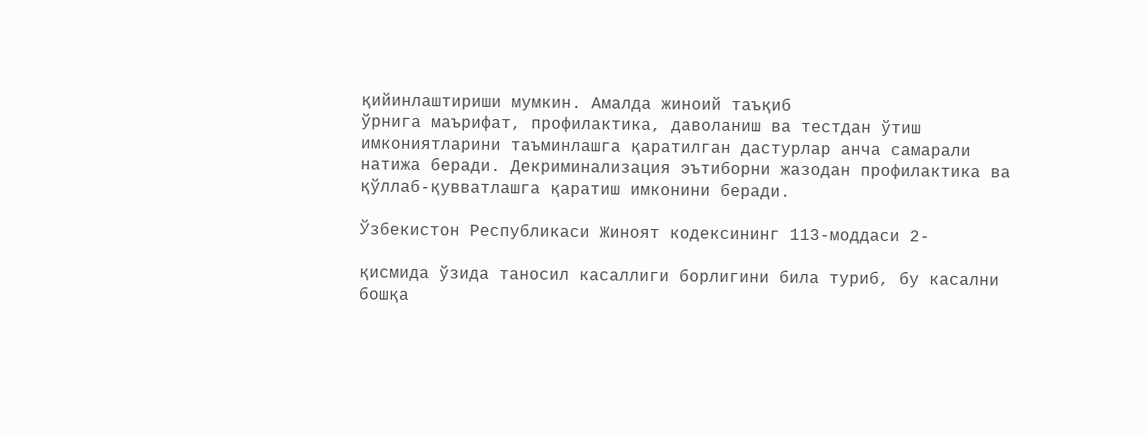қийинлаштириши мумкин. Амалда жиноий таъқиб
ўрнига маърифат, профилактика, даволаниш ва тестдан ўтиш
имкониятларини таъминлашга қаратилган дастурлар анча самарали
натижа беради. Декриминализация эътиборни жазодан профилактика ва
қўллаб-қувватлашга қаратиш имконини беради.

Ўзбекистон Республикаси Жиноят кодексининг 113-моддаси 2-

қисмида ўзида таносил касаллиги борлигини била туриб, бу касални
бошқа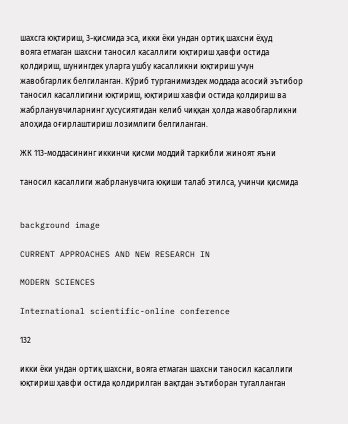шахсга юқтириш, 3-қисмида эса, икки ёки ундан ортиқ шахсни ёҳуд
вояга етмаган шахсни таносил касаллиги юқтириш ҳавфи остида
қолдириш, шунингдек уларга ушбу касалликни юқтириш учун
жавобгарлик белгиланган. Кўриб турганимиздек моддада асосий эътибор
таносил касаллигини юқтириш, юқтириш хавфи остида қолдириш ва
жабрланувчиларнинг ҳусусиятидан келиб чиққан ҳолда жавобгарликни
алоҳида оғирлаштириш лозимлиги белгиланган.

ЖК 113-моддасининг иккинчи қисми моддий таркибли жиноят яъни

таносил касаллиги жабрланувчига юқиши талаб этилса, учинчи қисмида


background image

CURRENT APPROACHES AND NEW RESEARCH IN

MODERN SCIENCES

International scientific-online conference

132

икки ёки ундан ортиқ шахсни, вояга етмаган шахсни таносил касаллиги
юқтириш ҳавфи остида қолдирилган вақтдан эътиборан тугалланган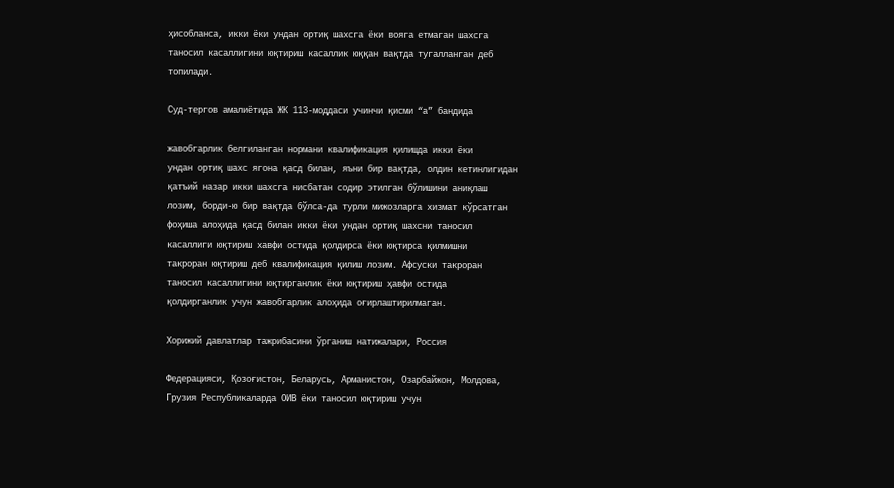ҳисобланса, икки ёки ундан ортиқ шахсга ёки вояга етмаган шахсга
таносил касаллигини юқтириш касаллик юққан вақтда тугалланган деб
топилади.

Суд-тергов амалиётида ЖК 113-моддаси учинчи қисми “а” бандида

жавобгарлик белгиланган нормани квалификация қилишда икки ёки
ундан ортиқ шахс ягона қасд билан, яъни бир вақтда, олдин кетинлигидан
қатъий назар икки шахсга нисбатан содир этилган бўлишини аниқлаш
лозим, борди-ю бир вақтда бўлса-да турли мижозларга хизмат кўрсатган
фоҳиша алоҳида қасд билан икки ёки ундан ортиқ шахсни таносил
касаллиги юқтириш хавфи остида қолдирса ёки юқтирса қилмишни
такроран юқтириш деб квалификация қилиш лозим. Афсуски такроран
таносил касаллигини юқтирганлик ёки юқтириш ҳавфи остида
қолдирганлик учун жавобгарлик алоҳида оғирлаштирилмаган.

Хорижий давлатлар тажрибасини ўрганиш натижалари, Россия

Федерацияси, Қозоғистон, Беларусь, Арманистон, Озарбайжон, Молдова,
Грузия Республикаларда ОИВ ёки таносил юқтириш учун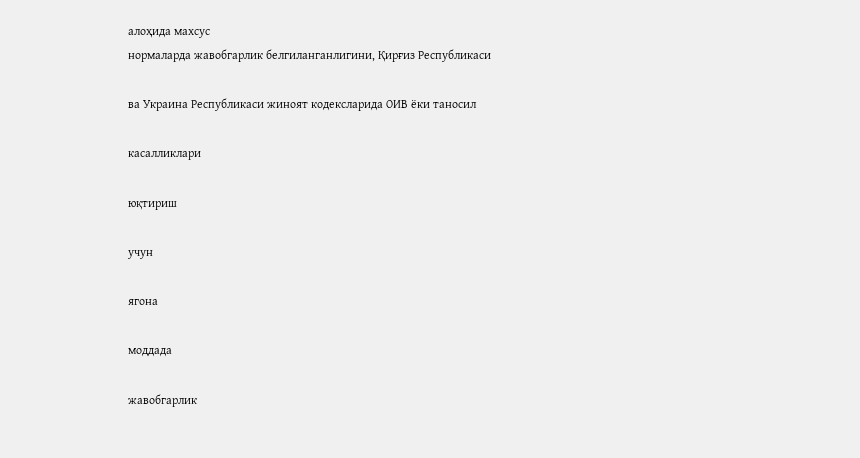алоҳида махсус
нормаларда жавобгарлик белгиланганлигини, Қирғиз Республикаси

ва Украина Республикаси жиноят кодексларида ОИВ ёки таносил

касалликлари

юқтириш

учун

ягона

моддада

жавобгарлик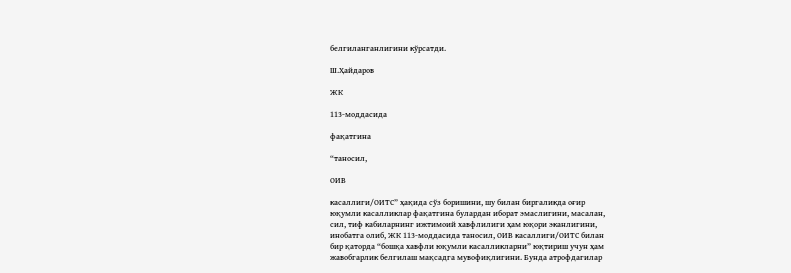белгиланганлигини кўрсатди.

Ш.Ҳайдаров

ЖК

113-моддасида

фақатгина

“таносил,

ОИВ

касаллиги/ОИТС” ҳақида сўз боришини, шу билан биргаликда оғир
юқумли касалликлар фақатгина булардан иборат эмаслигини, масалан,
сил, тиф кабиларнинг ижтимоий хавфлилиги ҳам юқори эканлигини,
инобатга олиб, ЖК 113-моддасида таносил, ОИВ касаллиги/ОИТС билан
бир қаторда “бошқа хавфли юқумли касалликларни” юқтириш учун ҳам
жавобгарлик белгилаш мақсадга мувофиқлигини. Бунда атрофдагилар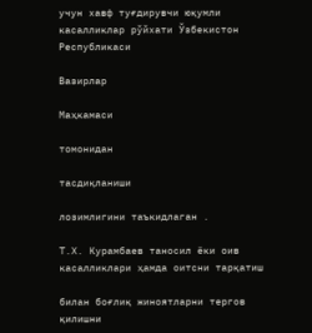учун хавф туғдирувчи юқумли касалликлар рўйхати Ўзбекистон
Республикаси

Вазирлар

Маҳкамаси

томонидан

тасдиқланиши

лозимлигини таъкидлаган .

Т.Х. Курамбаев таносил ёки оив касалликлари ҳамда оитсни тарқатиш

билан боғлиқ жиноятларни тергов қилишни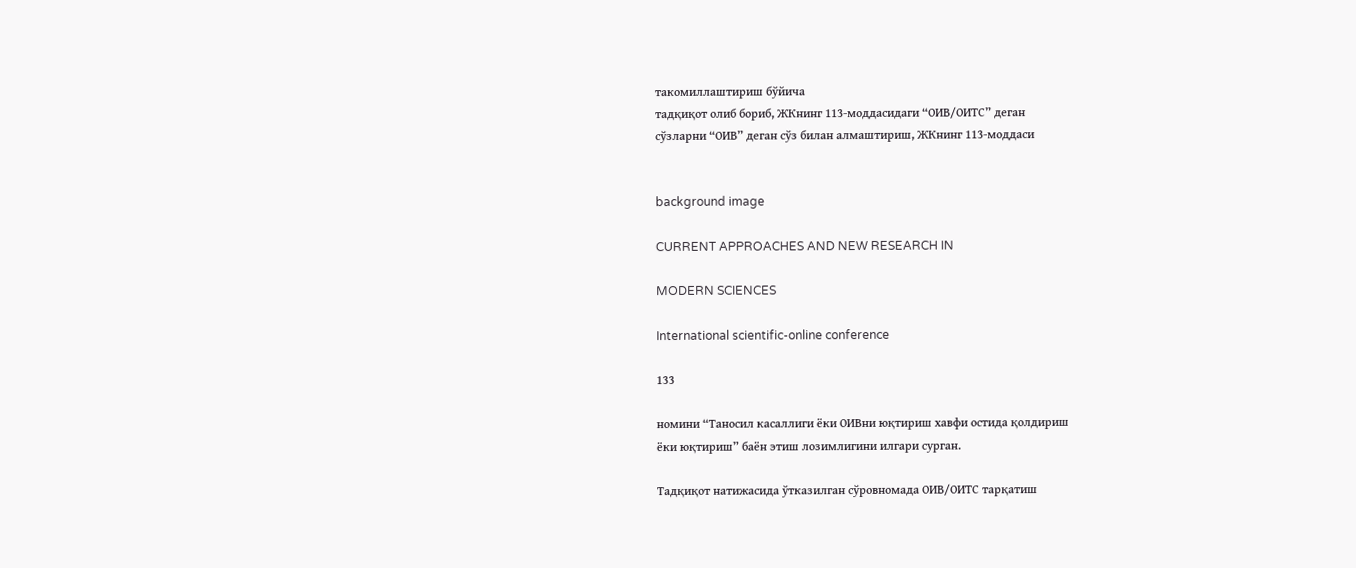такомиллаштириш бўйича
тадқиқот олиб бориб, ЖКнинг 113-моддасидаги “ОИВ/ОИТС” деган
сўзларни “ОИВ” деган сўз билан алмаштириш, ЖКнинг 113-моддаси


background image

CURRENT APPROACHES AND NEW RESEARCH IN

MODERN SCIENCES

International scientific-online conference

133

номини “Таносил касаллиги ёки ОИВни юқтириш хавфи остида қолдириш
ёки юқтириш” баён этиш лозимлигини илгари сурган.

Тадқиқот натижасида ўтказилган сўровномада ОИВ/ОИТС тарқатиш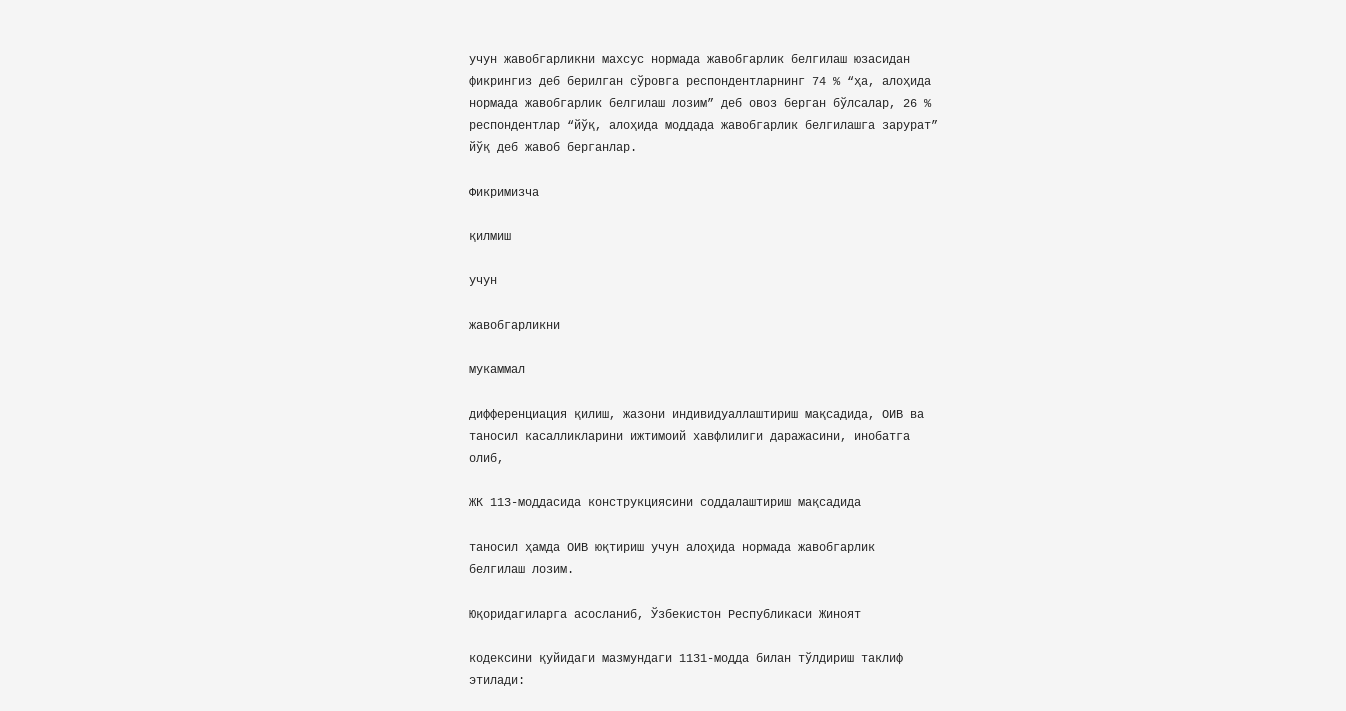учун жавобгарликни махсус нормада жавобгарлик белгилаш юзасидан
фикрингиз деб берилган сўровга респондентларнинг 74 % “ҳа, алоҳида
нормада жавобгарлик белгилаш лозим” деб овоз берган бўлсалар, 26 %
респондентлар “йўқ, алоҳида моддада жавобгарлик белгилашга зарурат”
йўқ деб жавоб берганлар.

Фикримизча

қилмиш

учун

жавобгарликни

мукаммал

дифференциация қилиш, жазони индивидуаллаштириш мақсадида, ОИВ ва
таносил касалликларини ижтимоий хавфлилиги даражасини, инобатга
олиб,

ЖК 113-моддасида конструкциясини соддалаштириш мақсадида

таносил ҳамда ОИВ юқтириш учун алоҳида нормада жавобгарлик
белгилаш лозим.

Юқоридагиларга асосланиб, Ўзбекистон Республикаси Жиноят

кодексини қуйидаги мазмундаги 1131-модда билан тўлдириш таклиф
этилади: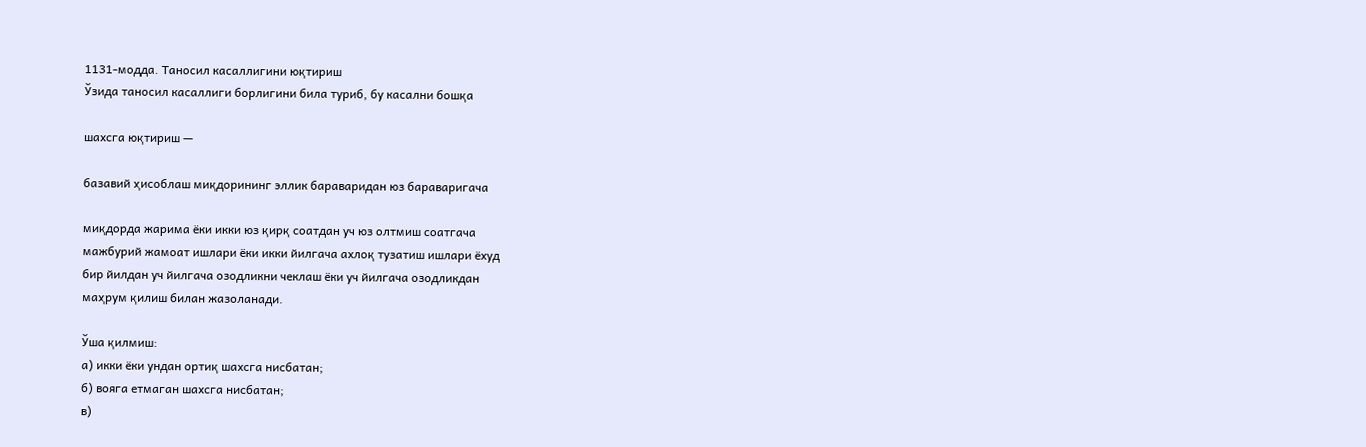1131-модда. Таносил касаллигини юқтириш
Ўзида таносил касаллиги борлигини била туриб, бу касални бошқа

шахсга юқтириш —

базавий ҳисоблаш миқдорининг эллик бараваридан юз бараваригача

миқдорда жарима ёки икки юз қирқ соатдан уч юз олтмиш соатгача
мажбурий жамоат ишлари ёки икки йилгача ахлоқ тузатиш ишлари ёхуд
бир йилдан уч йилгача озодликни чеклаш ёки уч йилгача озодликдан
маҳрум қилиш билан жазоланади.

Ўша қилмиш:
а) икки ёки ундан ортиқ шахсга нисбатан;
б) вояга етмаган шахсга нисбатан;
в)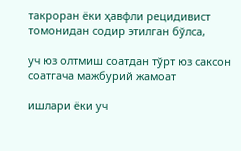такроран ёки ҳавфли рецидивист томонидан содир этилган бўлса,

уч юз олтмиш соатдан тўрт юз саксон соатгача мажбурий жамоат

ишлари ёки уч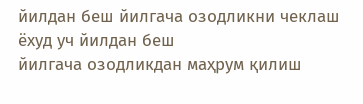йилдан беш йилгача озодликни чеклаш ёхуд уч йилдан беш
йилгача озодликдан маҳрум қилиш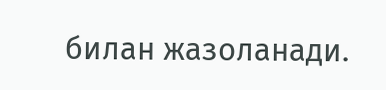билан жазоланади.